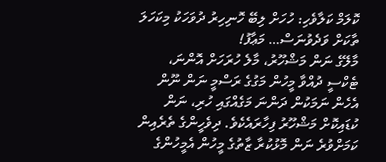ކޮލަމް ކަލާވެހި: ހުހަށް ލިބޭ ހޮނިހިރު ދުވަހަކު މިކަހަލަ ތާކަށް ވަދެވުނަސް… މަޢާފު!
މާލޭގެ ނަން މަޝްހޫރު، މާލެ ހުރަހަށް އޮންނަ، ޓެކްސީ ދުއްވާ މީހުން މަގުގެ ރަސްމީ ނަން ނޫން އެހެން ނަމަކުން ދަންނަ މަގެއްގައި ހުރި، ނަން ކުޑައިކޮށް މަޝްހޫރު ފިހާރައެކެވެ. ދިވެހީންގެ ތެރެއިން ކަމަށްވުރެ ނަން މޮޅުކުރާ ޒާތުގެ މީހުން އެމީހުންގެ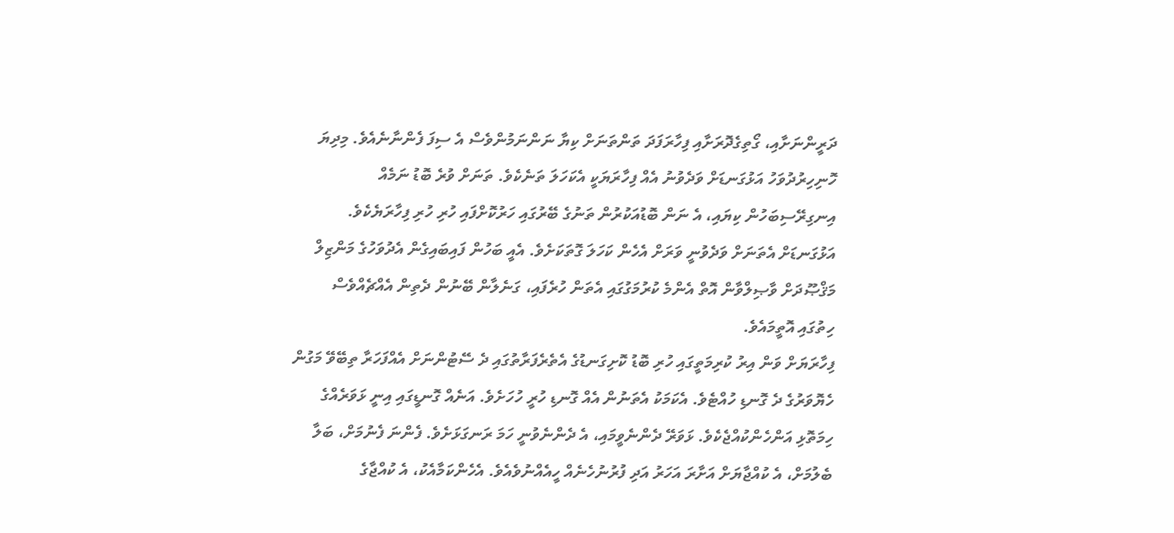ދަރީންނަށާއި، ގޯތިގެދޮރަށާއި ފިހާރަފަދަ ތަންތަނަށް ކިޔާ ނަންނަމުންވެސް އެ ސިފަ ފެންނާނެއެވެ. މިދިޔަ ހޮނިހިރުދުވަހު އަޅުގަނޑަށް ވަދެވުނު އެއް ފިހާރަޔަކީ އެކަހަލަ ތަނެކެވެ. ތަނަށް ވުރެ ބޮޑު ނަމެއް އިނގިރޭސިބަހުން ކިޔައި، އެ ނަން ބޮޑުއަކުރުން ތަނުގެ ބޭރުގައި ހަރުކޮށްފައި ހުރި ހުރި ފިހާރަޔެކެވެ. އަޅުގަނޑަށް އެތަނަށް ވަދެވުނީ ވަރަށް އެހެން ކަހަލަ ގޮތަކަށެވެ. އެއީ ބަހުން ފައިބައިގެން އެދުވަހުގެ މަންޒިލް މަޤްޞޫދަށް ވާޞިލްވާން އޮތް އެންމެ ކުރުމަގުގައި އެތަން ހުރެފައި، ގަނެލާން ބޭނުން ދެތިން އެއްޗެއްވެސް ހިތުގައި އޮތީމައެވެ.
ފިހާރަޔަށް ވަން އިރު ކުރިމަތީގައި ހުރި ބޮޑު ކޮށިގަނޑުގެ އެތެރެފަރާތުގައި ދެ ސޭޓުންނަށް އެއްފަހަރާ ތިބޭވޭ މަގުން ހެޔޮވަރުގެ ދެ ގޮނޑި ހުއްޓެވެ. އެކަމަކު އެތަނުން އެއް ގޮނޑި ހުރީ ހުހަށެވެ. އަނެއް ގޮނޑީގައި އިނީ ޅަވަރެއްގެ ހިމަތޮޅި އަންހެންކުއްޖެކެވެ. ޅަވަރޭ ދެންނެވީމައި، އެ ދެންނެވުނީ ހަމަ ރަނގަޅަށެވެ. ފެންނަ ފެނުމަށް، ބަލާ ބެލުމަށް، އެ ކުއްޖާޔަށް އަށާރަ އަހަރު އަދި ފުރުނުހެނެއް ހީއެއްނުވެއެވެ. އެހެންކަމާއެކު، އެ ކުއްޖާގެ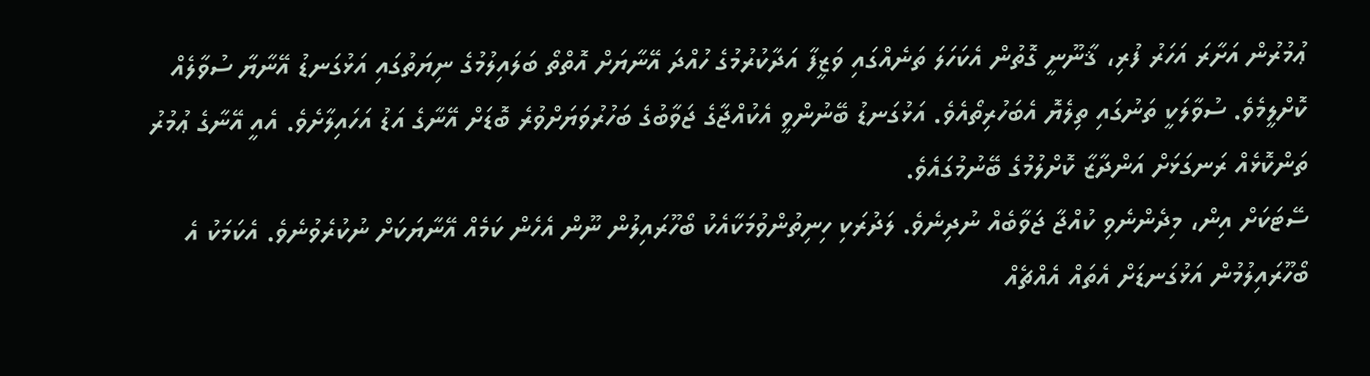ޢުމުރުން އަށާރަ އަހަރު ފުރި، ޤާނޫނީ ގޮތުން އެކަހަލަ ތަނެއްގައި ވަޒީފާ އަދާކުރުމުގެ ހުއްދަ އޭނާޔަށް އޮތްތޯ ބަލައިލުމުގެ ނިޔަތުގައި އަޅުގަނޑު އޭނާޔާ ސުވާލެއް ކޮށްލީމެވެ. ސުވާލަކީ ތަނުގައި ތިލެޔޮ އެބަހުރިތޯއެވެ. އަޅުގަނޑު ބޭނުންވީ އެކުއްޖާގެ ޖަވާބުގެ ބަހުރުވަޔަށްވުރެ ބޮޑަށް އޭނާގެ އަޑު އަހައިލާށެވެ. އެއީ އޭނާގެ ޢުމުރު ތަންކޮޅެއް ރަނގަޅަށް އަންދާޒާ ކޮށްލުމުގެ ބޭނުމުގައެވެ.
ސޭޓަކަށް އިން، މިދެންނެވި ކުއްޖާ ޖަވާބެއް ނުދިނެވެ. ލަދުރަކި ހިނިތުންވުމަކާއެކު ބޯހޫރައިލުން ނޫން އެހެން ކަމެއް އޭނާޔަކަށް ނުކުރެވުނެވެ. އެކަމަކު އެ ބޯހޫރައިލުމުން އަޅުގަނޑަށް އެތައް އެއްޗެއް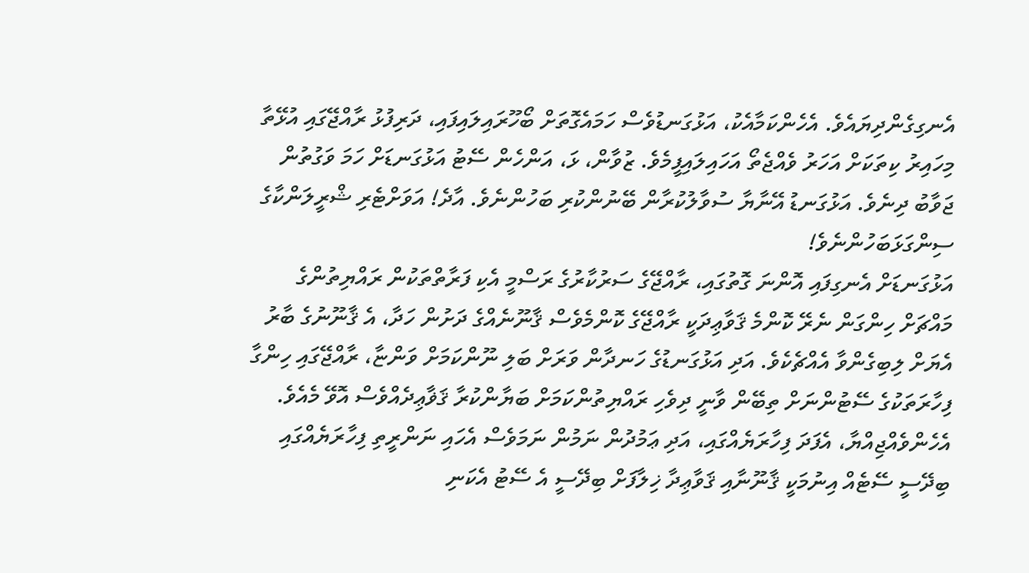އެނގިގެންދިޔައެވެ. އެހެންކަމާއެކު، އަޅުގަނޑުވެސް ހަމައެގޮތަށް ބޯހޫރައިލައިފައި، ދަރިފުޅު ރާއްޖޭގައި އުޅޭތާ މިހައިރު ކިތަކަށް އަހަރު ވެއްޖެތޯ އަހައިލައިފީމެވެ. ޒުވާން، ޅަ، އަންހެން ސޭޓު އަޅުގަނޑަށް ހަމަ ވަގުތުން ޖަވާބު ދިނެވެ. އަޅުގަނޑު އޭނާޔާ ސުވާލުކުރާން ބޭނުންކުރި ބަހުންނެވެ. އާދެ! އަވަށްޓެރި ޝްރީލަންކާގެ ސިންގަޅަބަހުންނެވެ!
އަޅުގަނޑަށް އެނގިފައި އޮންނަ ގޮތުގައި، ރާއްޖޭގެ ސަރުކާރުގެ ރަސްމީ އެކި ފަރާތްތަކުން ރައްޔިތުންގެ މައްޗަށް ހިންގަން ނެރޭ ކޮންމެ ޤަވާޢިދަކީ ރާއްޖޭގެ ކޮންމެވެސް ޤާނޫނެއްގެ ދަށުން ހަދާ، އެ ޤާނޫނުގެ ބާރު އެޔަށް ލިބިގެންވާ އެއްޗެކެވެ. އަދި އަޅުގަނޑުގެ ހަނދާން ވަރަށް ބަލި ނޫންކަމަށް ވަންޏާ، ރާއްޖޭގައި ހިންގާ ފިހާރަތަކުގެ ސޭޓުންނަށް ތިބޭން ވާނީ ދިވެހި ރައްޔިތުންކަމަށް ބަޔާންކުރާ ޤަޥާޢިދެއްވެސް އޮވޭ މެއެވެ. އެހެންވެއްޖިއްޔާ، އެފަދަ ފިހާރަޔެއްގައި، އަދި ޢަމުދުން ނަމުން ނަމަވެސް އެހައި ނަންރީތި ފިހާރަޔެއްގައި ބިދޭސީ ސޭޓެއް އިނުމަކީ ޤާނޫނާއި ޤަވާޢިދާ ޚިލާފަށް ބިދޭސީ އެ ސޭޓު އެކަނި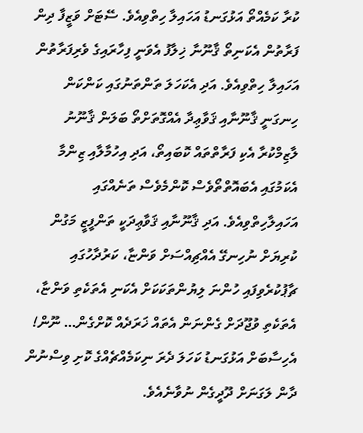ކުރާ ކަމެއްތޯ އަޅުގަނޑު އަހައިލާ ހިތްވިއެވެ. ސޭޓަށް ވަޒީފާ ދިން ފަރާތުން އެކަނިތޯ ޤާނޫނާ ޚިލާފު އެވަނީ ފިހާރައިގެ ވެރިފަރާތުން އަހައިލާ ހިތްވިއެވެ. އަދި އެކަހަލަ ތަންތަނުގައި ކަންކަން ހިނގަނީ ޤާނޫނާއި ޤަވާޢިދާ އެއްގޮތަށްތޯ ބަލަން ޤާނޫނު ލާޒިމްކުރާ އެކި ފަރާތްތައް ކޮބައިތޯ، އަދި އިހުމާލާއި ޒިންމާ އެކަމުގައި އެބައޮތްތޯވެސް ކޮންމެވެސް ތަނެއްގައި އަހައިލާހިތްވިއެވެ. އަދި ޤާނޫނާއި ޤަވާޢިދަކީ ތަންފީޒީ މަގުން ކުރިޔަށް ނުހިނގޭ އެއްޗިއްސަށް ވަންޏާ، ކަރުދާހުގައި ޗާޕުކުރެވިފައި ހުންނަ ލިޔުންތަކަކަށް އެކަނި އެތަކެތި ވަންޏާ، އެތަކެތި ވުޖޫދަށް ގެންނަން އެތައް ޚަރަދެއް ކޮށްގެން… ނޫން! އެހިސާބަށް އަޅުގަނޑު ކަހަލަ ދެރަ ނިކަމެއްޗެއްގެ ކޮށި ވިސްނުން ދާން ލަގަނަށް ދޫދީގެން ނުވާނެއެވެ.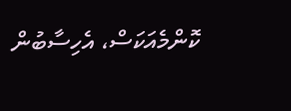ކޮންމެއަކަސް، އެހިސާބުން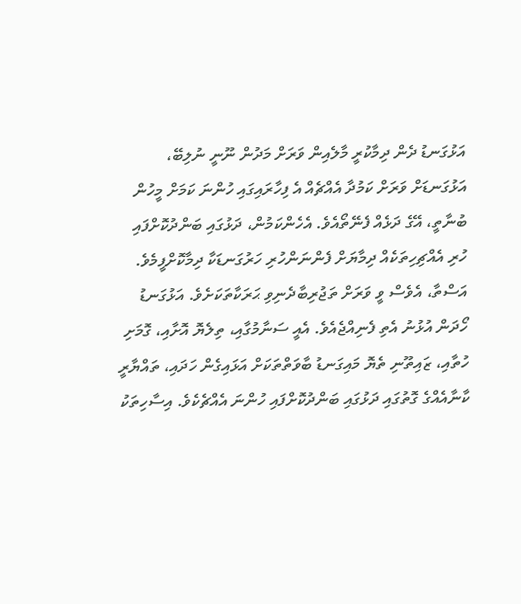އަޅުގަނޑު ދެން ދިމާކުރީ މާލެއިން ވަރަށް މަދުން ނޫނީ ނުލިބޭ، އަޅުގަނޑަށް ވަރަށް ކަމުދާ އެއްޗެއް އެ ފިހާރައިގައި ހުންނަ ކަމަށް މީހުން ބުނާތީ، އޭގެ ދަޅެއް ފެނޭތޯއެވެ. އެހެންކަމުން، ދަޅުގައި ބަންދުކޮށްފައި ހުރި އެއްޗިހިތަކެއް ދިމާޔަށް ފެންނަންހުރި ހަރުގަނޑަކާ ދިމާކޮށްފީމެވެ. އަސްތާ، އެވެސް ވީ ވަރަށް ތަޖުރިބާދެނިވި ޙަރަކާތަކަށެވެ. އަޅުގަނޑު ހޯދަން އުޅުނު އެތި ފެނިއްޖެއެވެ. އެއީ ސަނާމުގާއި، ތިލެޔޮ އޮށާއި، ގޮމަށި ހުތާއި، ޒައިތޫނި ތެޔޮ މައިގަނޑު ބާވަތްތަކަށް އަޅައިގެން ހަދައި، ތައްޔާރީ ކާނާއެއްގެ ގޮތުގައި ދަޅުގައި ބަންދުކޮށްފައި ހުންނަ އެއްޗެކެވެ. އިސާހިތަކު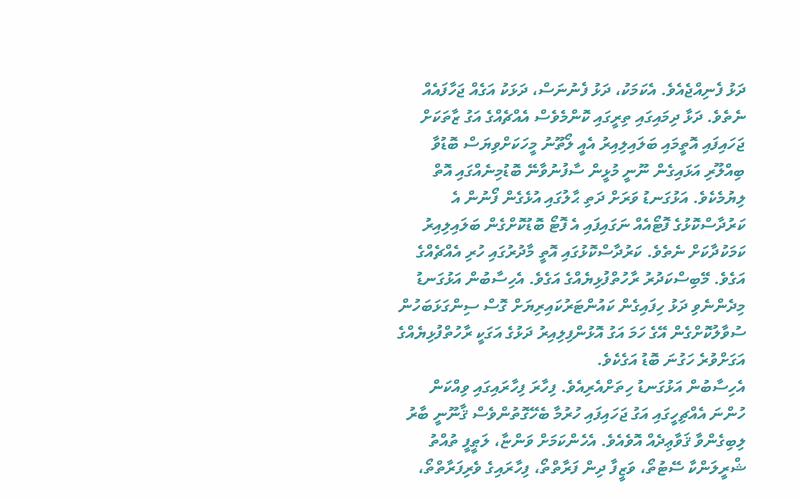ދަޅު ފެނިއްޖެއެވެ. އެކަމަކު، ދަޅު ފެނުނަސް، ދަޅަކު އަގެއް ޖަހާފައެއް ނެތެވެ. ދަޅާ ދިމައިގައި ތިރީގައި ކޮންމެވެސް އެއްޗެއްގެ އަގު ޒާތަކަށް ޖަހައިފައި އޮތީމައި ބަލައިލިއިރު އެއީ ލޯތޫނު މީހަކަށްވިޔަސް ބޮޑުވާ ބިއްލޫރި އަޅައިގެން ނޫނީ މުޅީން ސާފުނުވާނޭ ބޮޑުމިނެއްގައި އޮތް ލިޔުމެކެވެ. އަޅުގަނޑު ވަރަށް ދަތި ޙާލުގައި އުޅެގެން ފޯނުން އެ ކަރުދާސްކޮޅުގެ ފޮޓޯއެއް ނަގައިފައި އެ ފޮޓޯ ބޮޑުކޮށްގެން ބަލައިލިއިރު ކަމަކުދާކަށް ނެތެވެ. ކަރުދާސްކޮޅުގައި އޮތީ މާދުރުގައި ހުރި އެއްޗެއްގެ އަގެވެ. މޭބިސްކަދުރު ރާހުތްފުޅިޔެއްގެ އަގެވެ. އެހިސާބުން އަޅުގަނޑު މިދެންނެވި ދަޅު ހިފައިގެން ކައުންޓަރުކައިރިޔަށް ގޮސް ސިންގަޅަބަހުން ސުވާލުކޮށްގެން އޭގެ ހަމަ އަގު އޮޅުންފިލިއިރު ދަޅުގެ އަގަކީ ރާހުތްފުޅިޔެއްގެ އަގަށްވުރެ ހަގުނަ ބޮޑު އަގެކެވެ.
އެހިސާބުން އަޅުގަނޑު ހިތަށްއެރިއެވެ. ފިހާރަ ފިހާރައިގައި ވިއްކަން ހުންނަ އެއްޗިހީގައި އަގު ޖަހައިފައި ހުރުމާ ބެހޭގޮތުންވެސް ޤާނޫނީ ބާރު ލިބިގެންވާ ޤަވާޢިދެއް އޮވެއެވެ. އެހެންކަމަށް ވަންޏާ، ލަޠީފީ ތުއްތު ޝްރީލަންކާ ސޭޓުތޯ، ވަޒީފާ ދިން ފަރާތްތޯ، ފިހާރައިގެ ވެރިފަރާތްތޯ،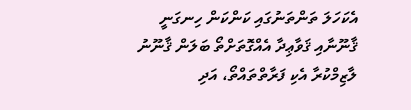އެކަހަލަ ތަންތަނުގައި ކަންކަން ހިނގަނީ ޤާނޫނާއި ޤަވާޢިދާ އެއްގޮތަށްތޯ ބަލަން ޤާނޫނު ލާޒިމްކުރާ އެކި ފަރާތްތައްތޯ، އަދި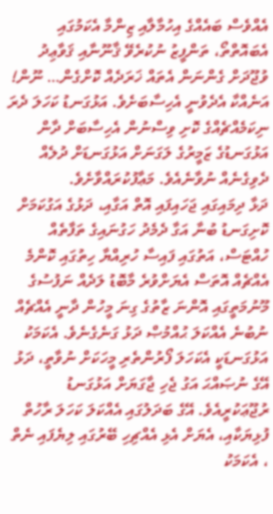އެއްވެސް ބައެއްގެ އިހުމާލާއި ޒިންމާ އެކަމުގައި އެބައޮތްތޯ، ތަންފީޒު ނުކުރެވޭ ޤާނޫނާއި ޤަވާޢިދު ވުޖޫދަށް ގެންނަން އެތައް ޚަރަދެއް ކޮށްގެން… ނޫން! އަނެއްކާ އެދެވުނީ އެހިސާބަށެވެ. އަޅުގަނޑު ކަހަލަ ދެރަ ނިކަމެއްޗެއްގެ ކޮށި ވިސްނުން އެހިސާބަށް ދާން އަޅުގަނޑުގެ ޒަމީރުގެ ލަގަނަށް އަޅުގަނޑަށް ދުލެއް ދެވިގެނެއް ނުވާނެއެވެ. މަޢާފުކުރައްވާށެވެ.
ދަޅާ ދިމައިގައި ޖަހައިފައި އޮތް އަގާއި، ދަޅުގެ އަގުކަމަށް ކޮށިގަނޑު ބުނާ އަގާ ދެމެދު ހަގުނައިގެ ތަފާތެއް ހުއްޓަސް، އަތުގައި ފައިސާ ހުރިއްޔާ ހިތުގައި ކޮންމެ އެއްޗެއް އޮތަސް އެޔަށްވުރެ މާބޮޑު ލަދެއް ނަފުސުގެ މޫނުމަތީގައި އޮންނަ ޒާތުގެ ގިނަ މީހުން ދާނީ އެއްޗެއް ނުބުނެ އެއްކަލަ ޙުއްމުޞް ދަޅު ގަނެގެނެވެ. އެކަމަކު އަޅުގަނޑަކީ އެކަހަލަ ފޯރުންތެރި މީހަކަށް ނުވާތީ، ދަޅު އޭގެ ނުޞައްޙަ އަގު ޖެހި ޖާގަޔަށް އަޅުގަނޑު ރުޖޫޢަކުރީއެވެ. އޭގެ ބަދަލުގައި އެއްކަލަ ކަހަލަ ރާހުތް ފުޅިޔަކާއި، އެޔަށް އެޅި އެއްޗިހި ބޭރުގައި ލިޔެފައި ނެތް ، އެކަމަކު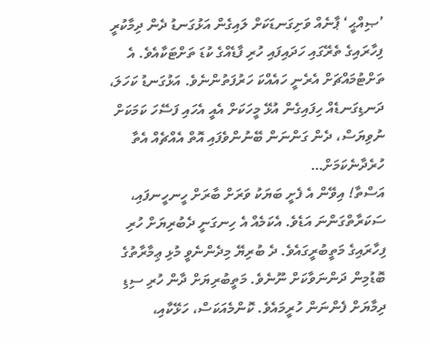’ޞިއްޙީ‘ ޕާނެއް ވަށިގަނޑަކަށް ލައިގެން އަޅުގަނޑު ދެން ދިމާކުރީ ފިހާރައިގެ ތެރޭގައި ހަދައިފައި ހުރި ފާޑެއްގެ ކުޑަ ތަށްޓަކާއެވެ. އެ ތަށްޓުމައްޗަށް އެރެނީ ހައެއްކަ ހަރުފަތުންނެވެ. އަޅުގަނޑު ކަހަލަ، ދަނޑިގަނޑެއް ހިފައިގެން އުޅޭ މީހަކަށް އެއީ އެހައި ފަސޭހަ ކަމަކަށް ނުވިޔަސް، ދެން ގަންނަން ބޭނުންވެފައި އޮތް އެއްޗެއް އެތާ ހުރެދާނެކަމަށް…
އަސްތާ! އިވޭން އެ ފެށީ ބަޔަކު ވަރަށް ބާރަށް ހީނހީނފައި، ސަކަރާތްގަންނަ އަޑެވެ. އެކަމެއް އެ ހިނގަނީ ދެބުރިޔަށް ހުރި ފިހާރައިގެ މަތީބުރީގައެވެ. ދެ ބުރިޔޭ މިދެންނެވީ މުޅި ޢިމާރާތުގެ ބޮޑުމިން ދަންނަވާކަށް ނޫނެވެ. މަތީބުރިޔަށް ދާން ހުރި ސިޑި ދިމާޔަށް ފެންނަން ހުރީމައެވެ. ކޮންމެއަކަސް، ހަޅޭކާއި،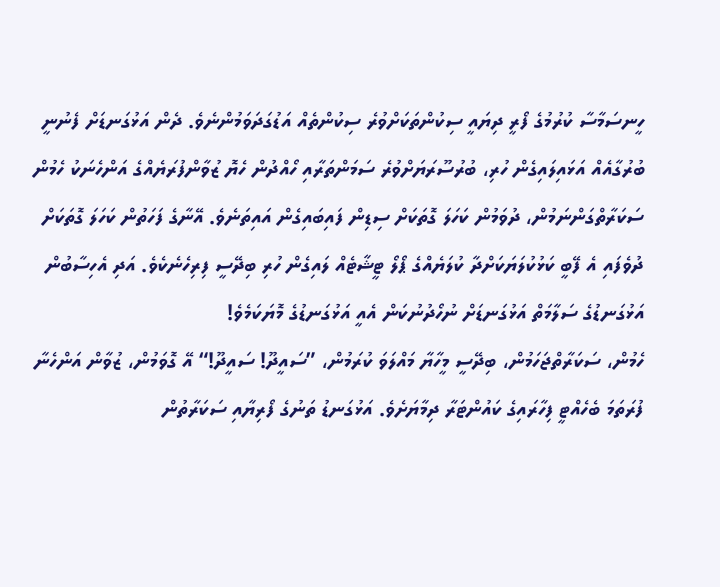ހީނސަމާސާ ކުރުމުގެ ފޯރީ ދިޔައީ ސިކުންތަކަށްވުރެ ސިކުންތެއް އަޑުގަދަވަމުންނެވެ. ދެން އަޅުގަނޑަށް ފެނުނީ ބުރުގާއެއް އަޅައިލައިގެން ހުރި، ބުރުސޫރަޔަށްވުރެ ސަމަންތަރާއި ހޯއްދުން ހެޔޮ ޒުވާންފުރަޔެއްގެ އަންހެނަކު ހެމުން ސަކަރާތްގަންނަމުން، ދުވަމުން ކަހަލަ ގޮތަކަށް ސިޑިން ފައިބައިގެން އައިތަނެވެ. އޭނާގެ ފަހަތުން ކަހަލަ ގޮތަކަށް ދުވެފައި އެ ފޭބީ ކަޅުކުލަޔަކަށްދާ ކުލަޔެއްގެ ޕޯލޯ ޓީޝާޓެއް ލައިގެން ހުރި ބިދޭސީ ފިރިހެނެކެވެ. އަދި އެހިސާބުން އަޅުގަނޑުގެ ސަލާމަތް އަޅުގަނޑަށް ނުހޯދުނުކަން އެއީ އަޅުގަނޑުގެ މޮޔަކަމެވެ!
ހެމުން، ސަކަރާތްޖަހަމުން، ބިދޭސީ މީހާޔާ މައްލަވަ ކުރަމުން، ”ސައީދޫ! ސައީދޫ!“ އޭ ގޮވަމުން، ޒުވާން އަންހެނާ ފުރަތަމަ ބެހެއްޓީ ފިހާރައިގެ ކައުންޓަރާ ދިމާޔަށެވެ. އަޅުގަނޑު ތަނުގެ ފޯރިޔާއި ސަކަރާތުން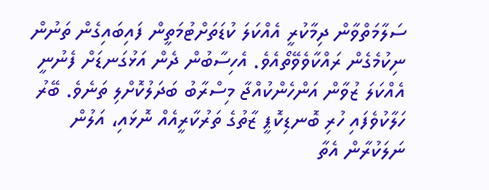ސަލާމަތްވާން ދިމާކުރީ އެއްކަލަ ކުޑަތަށްޓުމަތީން ފައިބައިގެން ތަނުން ނިކުމެގެން ރައްކާވެވޭތޯއެވެ. އެހިސާބުން ދެން އަޅުގަނޑަށް ފެނުނީ އެއްކަލަ ޒުވާން އަންހެންކުއްޖާ މިސްރާބު ބަދަލުކޮށްލި ތަނެވެ. ބޭރު ހަލާކުވެފައި ހުރި ބޮނޑިކޮޕީ ޒާތުގެ ތަރުކާރީއެއް ނޮޅައި، އަލުން ނަލަކުރާން އެތާ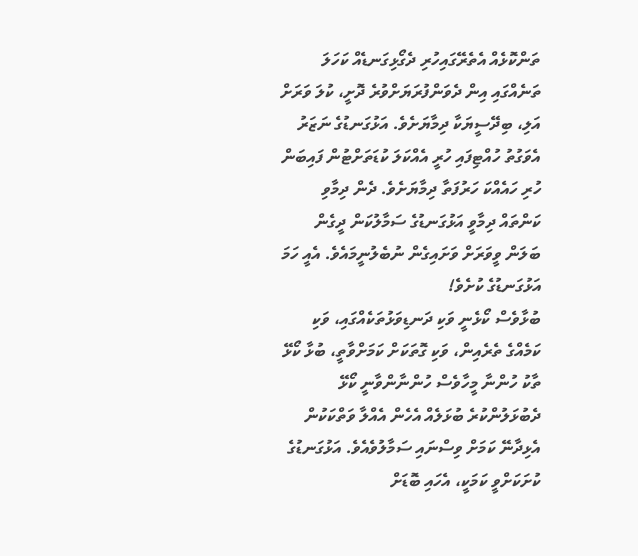ތަންކޮޅެއް އެތެރޭގައިހުރި ދެގޯޅިގަނޑެއް ކަހަލަ ތަނެއްގައި އިން ދެވަންފުރަޔަށްވުރެ ދޮށީ، ކުލަ ވަރަށް އަލި، ބިދޭސީޔަކާ ދިމާޔަށެވެ. އަޅުގަނޑުގެ ނަޒަރު އެވަގުތު ހުއްޓިފައި ހުރީ އެއްކަލަ ކުޑަތަށްޓުން ފައިބަން ހުރި ހައެއްކަ ހަރުފަތާ ދިމާޔަށެވެ. ދެން ދިމާވި ކަންތައް ދިމާވީ އަޅުގަނޑުގެ ސަމާލުކަން ދީގެން ބަލަން ވީވަރަށް ވަށައިގެން ނުބެލުނީމައެވެ. އެއީ ހަމަ އަޅުގަނޑުގެ ކުށެވެ!
ބުޅާވެސް ކޯޅެނީ ވަކި ދަނޑިވަޅުތަކެއްގައި، ވަކި ކަމެއްގެ ތެރެއިން، ވަކި ގޮތަކަށް ކަމަށްވާތީ، ބުޅާ ކޯޅޭ ތާކު ހުންނާ މީހާވެސް ހުންނާންވާނީ ކޯޅޭ ދެބުޅަލުންކުރެ ބުޅަލެއް އެހެން އެއްލާ ވަތްކަކުން އެޅިދާނޭ ކަމަށް ވިސްނައި ސަމާލުވެއެވެ. އަޅުގަނޑުގެ ކުށަކަށްވީ ކަމަކީ، އެހައި ބޮޑަށް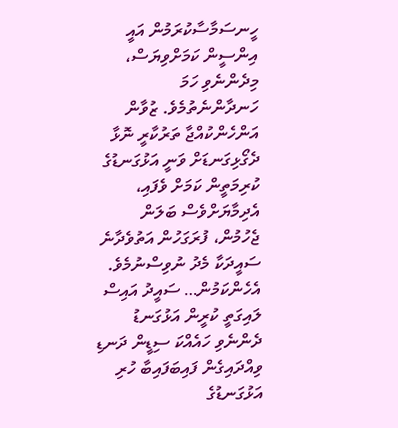ހީނސަމާސާކުރަމުން އައީ އިންސީން ކަމަށްވިޔަސް، މިދެންނެވި ހަމަ ހަނދާންނެތުމެވެ. ޒުވާން އަންހެންކުއްޖާ ތަރުކާރީ ނޮޅާ ދެގޯޅިގަނޑަށް ވަނީ އަޅުގަނޑުގެ ކުރިމަތީން ކަމަށް ވެފައި، އެދިމާޔަށްވެސް ބަލަން ޖެހުމުން، ފުރަގަހުން އަތުވެދާނެ ސައީދަކާ މެދު ނުވިސްނުމެވެ. އެހެންކަމުން… ސައީދު އައިސް ލައިގަތީ ކުރީން އަޅުގަނޑު ދެންނެވި ހައެއްކަ ސިޑީން ދަނޑި ވިއްދައިގެން ފައިބަފައިބާ ހުރި އަޅުގަނޑުގެ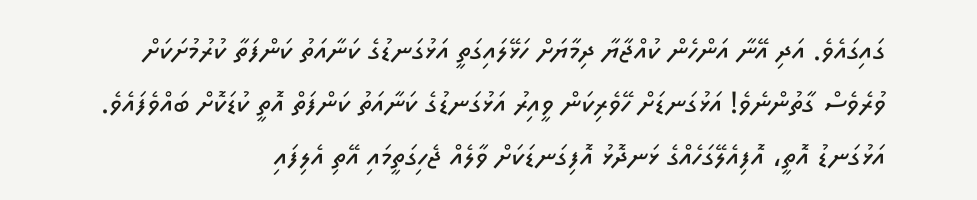ގައިގައެވެ. އަދި އޭނާ އަންހެން ކުއްޖާޔާ ދިމާޔަށް ހަޅޭލައިގަތީ އަޅުގަނޑުގެ ކަނާއަތު ކަންފަތާ ކުރުމުށަކަށް ވުރެވެސް ގާތުންނެވެ! އަޅުގަނޑަށް ހޭވެރިކަން ވީއިރު އަޅުގަނޑުގެ ކަނާއަތު ކަންފަތް އޮތީ ކުޑަކޮށް ބައްވެފައެވެ. އަޅުގަނޑު އޮތީ، އޮފިއެލޭގަހެއްގެ ޅަނދޮޅު އޮފިގަނޑަކަށް ވާލެއް ޖެހިގަތީމައި އޭތި އެލިފައި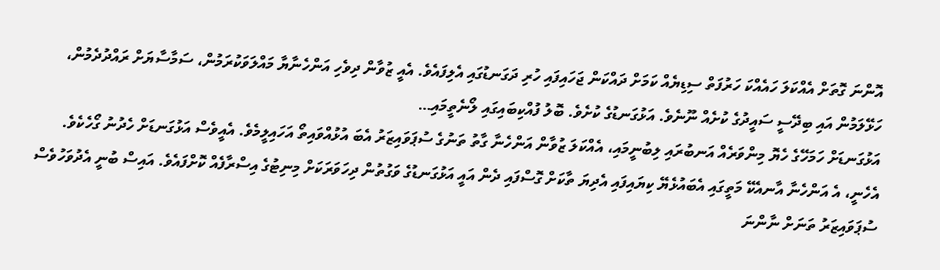އޮންނަ ގޮތަށް އެއްކަލަ ހައެއްކަ ހަރުފަތް ސިޑިޔެއް ކަމަށް ދައްކަން ޖަހައިފައި ހުރި ދަގަނޑުގައި އެލިފައެވެ. އެއީ ޒުވާން ދިވެހި އަންހެނާޔާ މައްލަވަކުރަމުން، ސަމާސާޔަށް ރައްދުދެމުން، ހަޅޭލަމުން އައި ބިދޭސީ ސައީދުގެ ކުށެއް ނޫނެވެ. އަޅުގަނޑުގެ ކުށެވެ. ބޮލު ފުއްކިބައިގައި ލޯނެތީމައި…
އަޅުގަނޑަށް ހަމަހޭގެ ހެޔޮ މިންވަރެއް އަނބުރައި ލިބުނީމައި، އެއްކަލަ ޒުވާން އަންހެނާ ގާތު ތަނުގެ ސުޕަވައިޒަރު އެބަ އުޅުއްވައިތޯ އަހައިލީމެވެ. އެއީވެސް އަޅުގަނޑަށް ހެދުނު ގޯހެކެވެ. އެހެނީ، އެ އަންހެނާ އާނއެކޭ މަތީގައި އެބައުޅެޔޭ ކިޔައިފައި އެދިޔަ ތާކަށް ގޮސްފައި ދެން އައީ އަޅުގަނޑުގެ ވަގުތުން ދިހަވަރަކަށް މިނިޓުގެ އިސްރާފެއް ކޮށްފައެވެ. އައިސް ބުނީ އެދުވަހުވެސް ސުޕަވައިޒަރު ތަނަށް ނާންނަ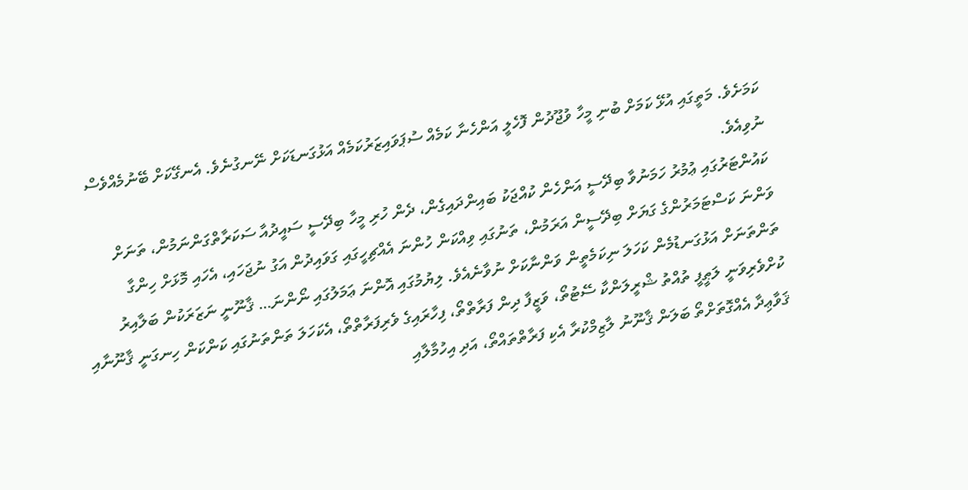ކަމަށެވެ. މަތީގައި އުޅޭ ކަމަށް ބުނި މީހާ ވުޖޫދުން ފޮހެލީ އަންހެނާ ކަމެއް ސުޕަވައިޒަރުކަމެއް އަޅުގަނޑަކަށް ނޭނގުނެވެ. އެނގޭކަށް ބޭނުމެއްވެސް ނުވިއެވެ.
ކައުންޓަރުގައި ޢުމުރު ހަމަނުވާ ބިދޭސީ އަންހެން ކުއްޖަކު ބައިންދައިގެން، ދެން ހުރި މީހާ ބިދޭސީ ސައީދުއާ ސަކަރާތްގަންނަމުން، ތަނަށް ވަންނަ ކަސްޓަމަރުންގެ ގަޔަށް ބިދޭސީން އަރަމުން، ތަނުގައި ވިއްކަން ހުންނަ އެއްޗިހީގައި ގަވައިދުން އަގު ނުޖަހައި، އެހައި މޮޅަށް ހިންގާ ތަންތަނަށް އަޅުގަނޑުމެން ކަހަލަ ނިކަމެތީން ވަންނާކަށް ނުވާނެއެވެ. ލިޔުމުގައި އޮންނަ ޢަމަލުގައި ނޯންނަ… ޤާނޫނީ ނަޒަރަކުން ބަލާއިރު ކުށްވެރިވަނީ ލަޠީފީ ތުއްތު ޝްރީލަންކާ ސޭޓުތޯ، ވަޒީފާ ދިން ފަރާތްތޯ، ފިހާރައިގެ ވެރިފަރާތްތޯ، އެކަހަލަ ތަންތަނުގައި ކަންކަން ހިނގަނީ ޤާނޫނާއި ޤަވާޢިދާ އެއްގޮތަށްތޯ ބަލަން ޤާނޫނު ލާޒިމްކުރާ އެކި ފަރާތްތައްތޯ، އަދި އިހުމާލާއި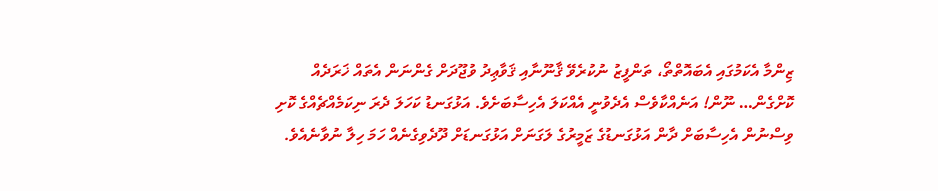ޒިންމާ އެކަމުގައި އެބައޮތްތޯ، ތަންފީޒު ނުކުރެވޭ ޤާނޫނާއި ޤަވާޢިދު ވުޖޫދަށް ގެންނަން އެތައް ޚަރަދެއް ކޮށްގެން… ނޫން! އަނެއްކާވެސް އެދެވުނީ އެއްކަލަ އެހިސާބަށެވެ. އަޅުގަނޑު ކަހަލަ ދެރަ ނިކަމެއްޗެއްގެ ކޮށި ވިސްނުން އެހިސާބަށް ދާން އަޅުގަނޑުގެ ޒަމީރުގެ ލަގަނަށް އަޅުގަނޑަށް ދޫދެވިގެނެއް ހަމަ ހިލާ ނުވާނެއެވެ.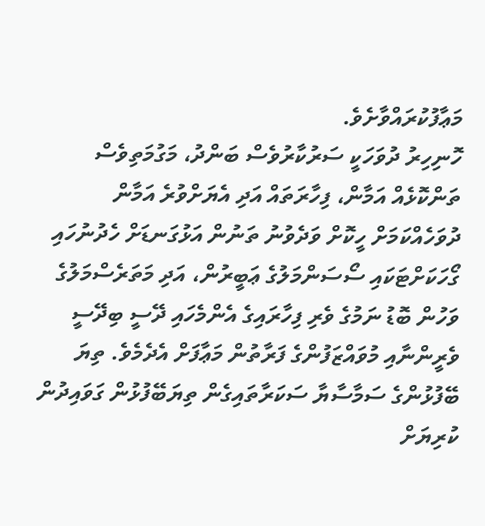މަޢާފުކުރައްވާށެވެ.
ހޮނިހިރު ދުވަހަކީ ސަރުކާރުވެސް ބަންދު، މަގުމަތިވެސް ތަންކޮޅެއް އަމާން، ފިހާރަތައް އަދި އެޔަށްވުރެ އަމާން ދުވަހެއްކަމަށް ހީކޮށް ވަދެވުނު ތަނުން އަޅުގަނޑަށް ހެދުނުހައި ގޯހަކަށްޓަކައި ސޯސަންމަލުގެ ޢަބީރުން، އަދި މަތަރެސްމަލުގެ ވަހުން ބޮޑު ނަމުގެ ވެރި ފިހާރައިގެ އެންމެހައި ދޭސީ ބިދޭސީ ވެރީންނާއި މުވައްޒަފުންގެ ފަރާތުން މަޢާފަށް އެދެމެވެ. ތިޔަ ބޭފުޅުންގެ ސަމާސާޔާ ސަކަރާތައިގެން ތިޔަބޭފުޅުން ގަވައިދުން ކުރިޔަށް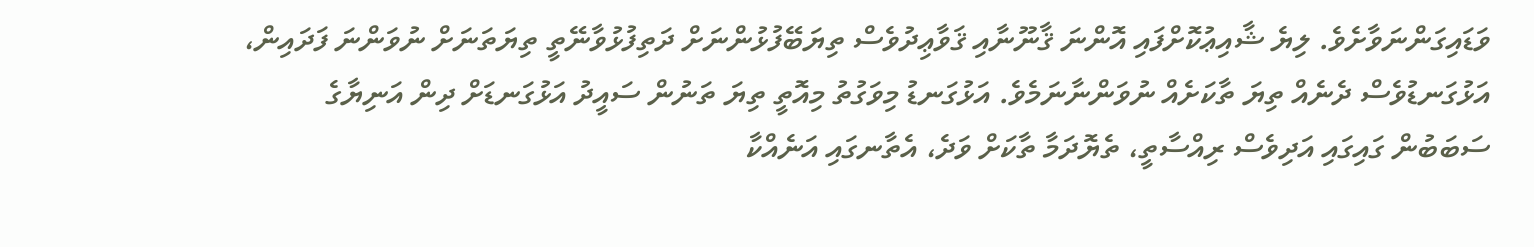ވަޑައިގަންނަވާށެވެ. ލިޔެ ޝާއިޢުކޮށްފައި އޮންނަ ޤާނޫނާއި ޤަވާޢިދުވެސް ތިޔަބޭފުޅުންނަށް ދަތިފުޅުވާނޭތީ ތިޔަތަނަށް ނުވަންނަ ފަދައިން، އަޅުގަނޑުވެސް ދެނެއް ތިޔަ ތާކަށެއް ނުވަންނާނަމެވެ. އަޅުގަނޑު މިވަގުތު މިއޮތީ ތިޔަ ތަނުން ސައީދު އަޅުގަނޑަށް ދިން އަނިޔާގެ ސަބަބުން ގައިގައި އަދިވެސް ރިއްސާތީ، ތެޔޮދަމާ ތާކަށް ވަދެ، އެތާނގައި އަނެއްކާ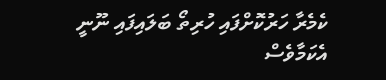ކެމެރާ ހަރުކޮށްފައި ހުރިތޯ ބަލައިފައި ނޫނީ އެކަމާވެސް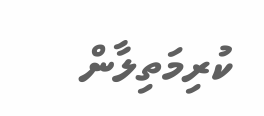ކުރިމަތިލާން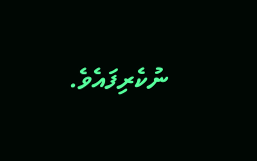ނުކެރިފައެވެ.